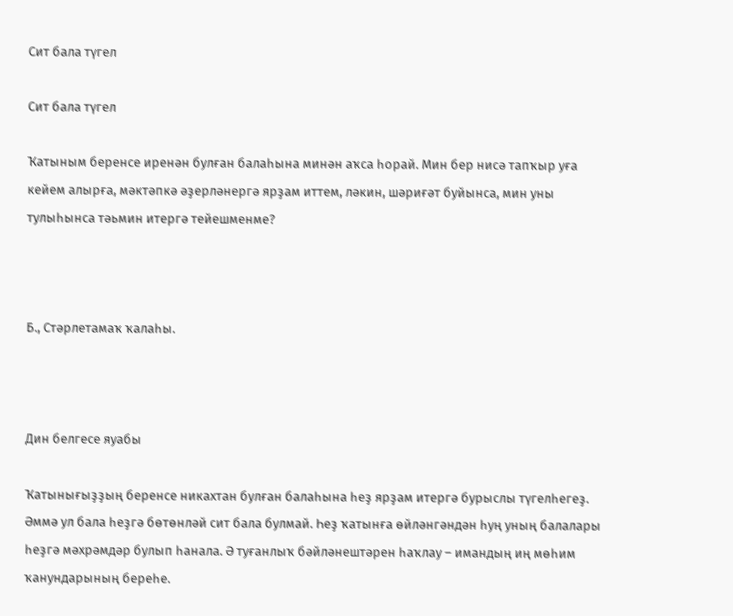Сит бала түгел

Сит бала түгел

Ҡатыным беренсе иренән булған балаһына минән аҡса һорай. Мин бер нисә тапҡыр уға кейем алырға, мәктәпкә әҙерләнергә ярҙам иттем, ләкин, шәриғәт буйынса, мин уны тулыһынса тәьмин итергә тейешменме?



Б., Стәрлетамаҡ ҡалаһы.



Дин белгесе яуабы

Ҡатынығыҙҙың беренсе никахтан булған балаһына һеҙ ярҙам итергә бурыслы түгелһегеҙ. Әммә ул бала һеҙгә бөтөнләй сит бала булмай. Һеҙ ҡатынға өйләнгәндән һуң уның балалары һеҙгә мәхрәмдәр булып һанала. Ә туғанлыҡ бәйләнештәрен һаҡлау – имандың иң мөһим ҡанундарының береһе.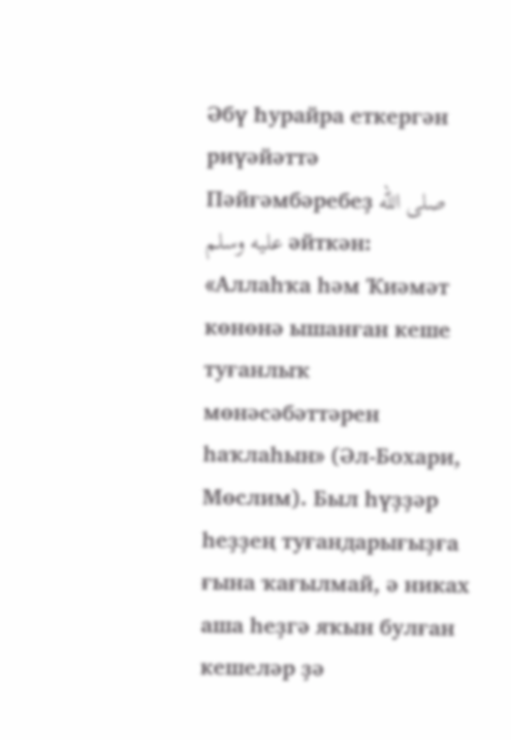Әбү Һурайра еткергән риүәйәттә Пәйғәмбәребеҙ صلى الله عليه وسلم әйткән: «Аллаһҡа һәм Ҡиәмәт көнөнә ышанған кеше туғанлыҡ мөнәсәбәттәрен һаҡлаһын» (Әл-Бохари, Мөслим). Был һүҙҙәр һеҙҙең туғандарығыҙға ғына ҡағылмай, ә никах аша һеҙгә яҡын булған кешеләр ҙә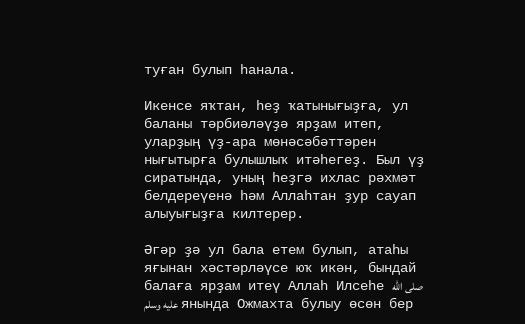туған булып һанала.

Икенсе яҡтан, һеҙ ҡатынығыҙға, ул баланы тәрбиәләүҙә ярҙам итеп, уларҙың үҙ-ара мөнәсәбәттәрен нығытырға булышлыҡ итәһегеҙ. Был үҙ сиратында, уның һеҙгә ихлас рәхмәт белдереүенә һәм Аллаһтан ҙур сауап алыуығыҙға килтерер.

Әгәр ҙә ул бала етем булып, атаһы яғынан хәстәрләүсе юҡ икән, бындай балаға ярҙам итеү Аллаһ Илсеһе صلى الله عليه وسلم янында Ожмахта булыу өсөн бер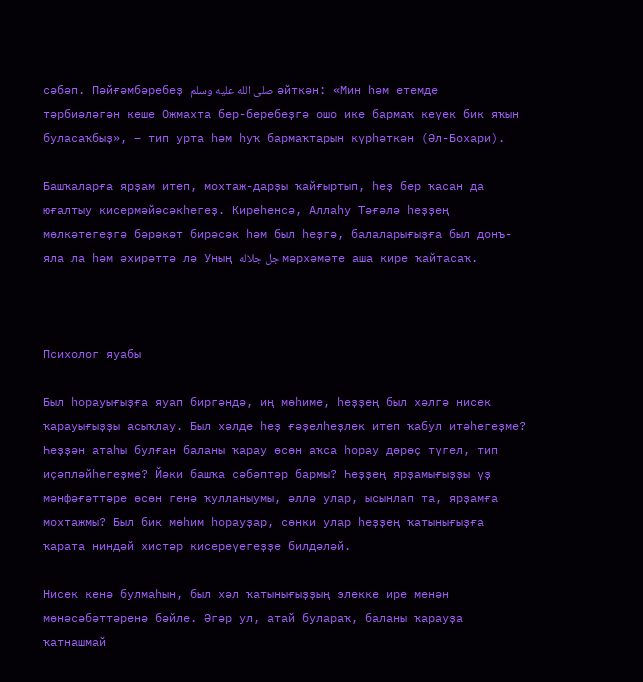сәбәп. Пәйғәмбәребеҙ صلى الله عليه وسلم әйткән: «Мин һәм етемде тәрбиәләгән кеше Ожмахта бер-беребеҙгә ошо ике бармаҡ кеүек бик яҡын буласаҡбыҙ», – тип урта һәм һуҡ бармаҡтарын күрһәткән (Әл-Бохари).

Башҡаларға ярҙам итеп, мохтаж-дарҙы ҡайғыртып, һеҙ бер ҡасан да юғалтыу кисермәйәсәкһегеҙ. Киреһенсә, Аллаһу Тәғәлә һеҙҙең мөлкәтегеҙгә бәрәкәт бирәсәк һәм был һеҙгә, балаларығыҙға был донъ-яла ла һәм әхирәттә лә Уның جل جلاله мәрхәмәте аша кире ҡайтасаҡ.



Психолог яуабы

Был һорауығыҙға яуап биргәндә, иң мөһиме, һеҙҙең был хәлгә нисек ҡарауығыҙҙы асыҡлау. Был хәлде һеҙ ғәҙелһеҙлек итеп ҡабул итәһегеҙме? Һеҙҙән атаһы булған баланы ҡарау өсөн аҡса һорау дөрөҫ түгел, тип иҫәпләйһегеҙме? Йәки башҡа сәбәптәр бармы? Һеҙҙең ярҙамығыҙҙы үҙ мәнфәғәттәре өсөн генә ҡулланыумы, әллә улар, ысынлап та, ярҙамға мохтажмы? Был бик мөһим һорауҙар, сөнки улар һеҙҙең ҡатынығыҙға ҡарата ниндәй хистәр кисереүегеҙҙе билдәләй.

Нисек кенә булмаһын, был хәл ҡатынығыҙҙың элекке ире менән мөнәсәбәттәренә бәйле. Әгәр ул, атай булараҡ, баланы ҡарауҙа ҡатнашмай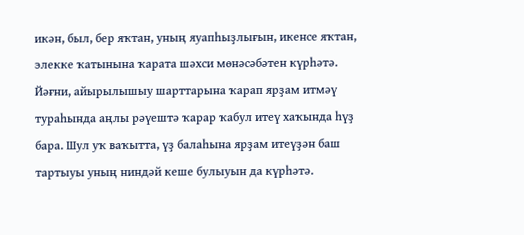икән, был, бер яҡтан, уның яуапһыҙлығын, икенсе яҡтан, элекке ҡатынына ҡарата шәхси мөнәсәбәтен күрһәтә. Йәғни, айырылышыу шарттарына ҡарап ярҙам итмәү тураһында аңлы рәүештә ҡарар ҡабул итеү хаҡында һүҙ бара. Шул уҡ ваҡытта, үҙ балаһына ярҙам итеүҙән баш тартыуы уның ниндәй кеше булыуын да күрһәтә.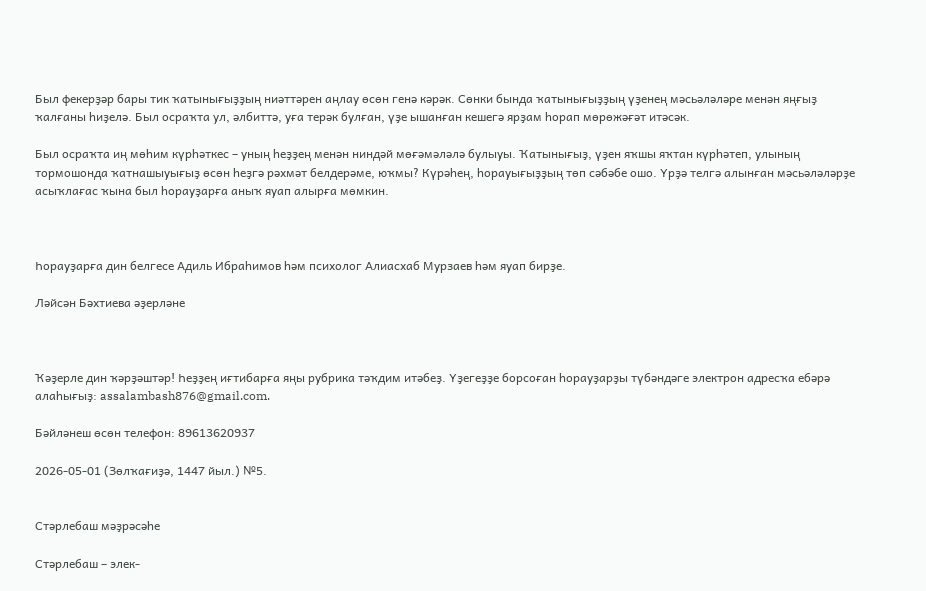Был фекерҙәр бары тик ҡатынығыҙҙың ниәттәрен аңлау өсөн генә кәрәк. Сөнки бында ҡатынығыҙҙың үҙенең мәсьәләләре менән яңғыҙ ҡалғаны һиҙелә. Был осраҡта ул, әлбиттә, уға терәк булған, үҙе ышанған кешегә ярҙам һорап мөрөжәғәт итәсәк.

Был осраҡта иң мөһим күрһәткес – уның һеҙҙең менән ниндәй мөғәмәләлә булыуы. Ҡатынығыҙ, үҙен яҡшы яҡтан күрһәтеп, улының тормошонда ҡатнашыуығыҙ өсөн һеҙгә рәхмәт белдерәме, юҡмы? Күрәһең, һорауығыҙҙың төп сәбәбе ошо. Үрҙә телгә алынған мәсьәләләрҙе асыҡлағас ҡына был һорауҙарға аныҡ яуап алырға мөмкин.



Һорауҙарға дин белгесе Адиль Ибраһимов һәм психолог Алиасхаб Мурзаев һәм яуап бирҙе.

Ләйсән Бәхтиева әҙерләне



Ҡәҙерле дин ҡәрҙәштәр! Һеҙҙең иғтибарға яңы рубрика тәҡдим итәбеҙ. Үҙегеҙҙе борсоған һорауҙарҙы түбәндәге электрон адресҡа ебәрә алаһығыҙ: assalambash876@gmail.com.

Бәйләнеш өсөн телефон: 89613620937

2026-05-01 (Зөлҡағиҙә, 1447 йыл.) №5.


Стәрлебаш мәҙрәсәһе

Стәрлебаш – элек-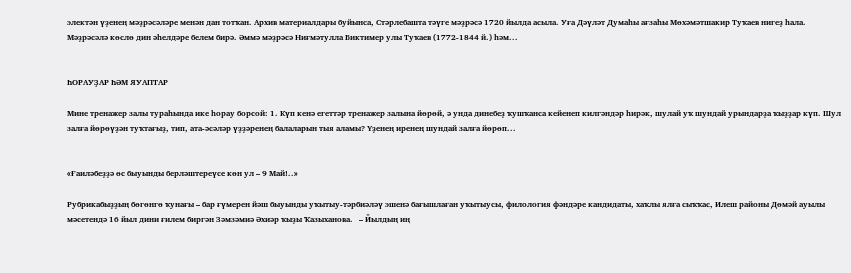электән үҙенең мәҙрәсәләре менән дан тотҡан. Архив материалдары буйынса, Стәрлебашта тәүге мәҙрәсә 1720 йылда асыла. Уға Дәүләт Думаһы ағзаһы Мөхәмәтшакир Туҡаев нигеҙ һала.   Мәҙрәсәлә көслө дин әһелдәре белем бирә. Әммә мәҙрәсә Ниғмәтулла Биктимер улы Туҡаев (1772-1844 й.) һәм...


ҺОРАУҘАР ҺӘМ ЯУАПТАР

Мине тренажер залы тураһында ике һорау борсой: 1. Күп кенә егеттәр тренажер залына йөрөй, ә унда динебеҙ ҡушҡанса кейенеп килгәндәр һирәк, шулай уҡ шундай урындарҙа ҡыҙҙар күп. Шул залға йөрөүҙән туҡтағыҙ, тип, ата-әсәләр үҙҙәренең балаларын тыя аламы? Үҙенең иренең шундай залға йөрөп...


«Ғаиләбеҙҙә өс быуынды берләштереүсе көн ул – 9 Май!..»

Рубрикабыҙҙың бөгөнгө ҡунағы – бар ғүмерен йәш быуынды уҡытыу-тәрбиәләү эшенә бағышлаған уҡытыусы, филология фәндәре кандидаты, хаҡлы ялға сыҡҡас, Илеш районы Дөмәй ауылы мәсетендә 16 йыл дини ғилем биргән Зәмзәмиә Әхиәр ҡыҙы Ҡазыханова.   – Йылдың иң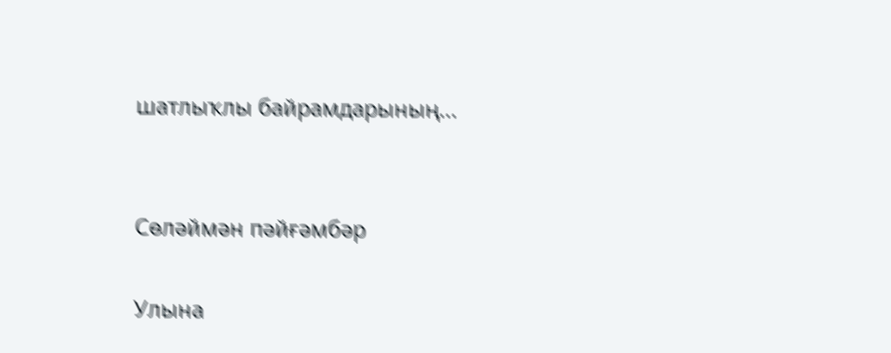шатлыҡлы байрамдарының...


Сөләймән пәйғәмбәр

Улына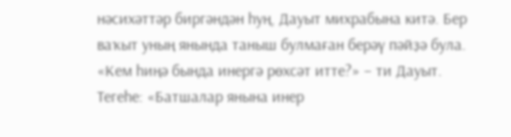нәсихәттәр биргәндән һуң, Дауыт михрабына китә. Бер ваҡыт уның янында таныш булмаған берәү пәйҙә була. «Кем һиңә бында инергә рөхсәт итте?» − ти Дауыт. Тегеһе: «Батшалар янына инер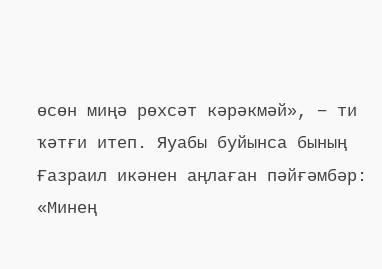өсөн миңә рөхсәт кәрәкмәй», − ти ҡәтғи итеп. Яуабы буйынса бының Ғазраил икәнен аңлаған пәйғәмбәр: «Минең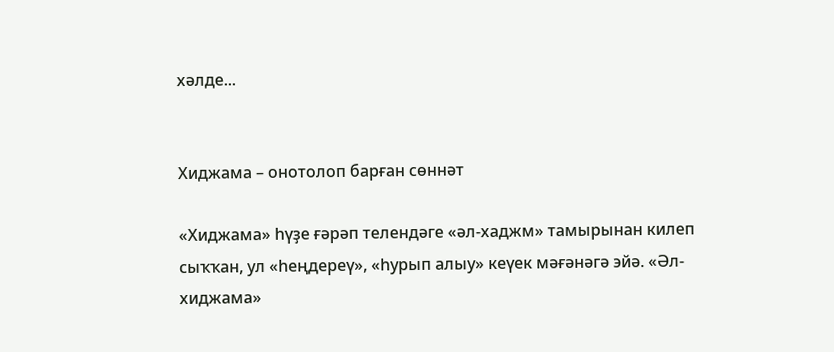хәлде...


Хиджама – онотолоп барған сөннәт

«Хиджама» һүҙе ғәрәп телендәге «әл-хаджм» тамырынан килеп сыҡҡан, ул «һеңдереү», «һурып алыу» кеүек мәғәнәгә эйә. «Әл-хиджама»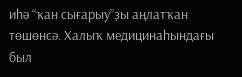иһә “ҡан сығарыу”ҙы аңлатҡан төшөнсә. Халыҡ медицинаһындағы был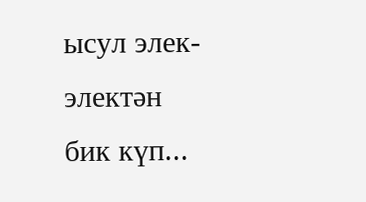ысул элек-электән бик күп...